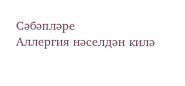Сәбәпләре
Аллергия нәселдән килә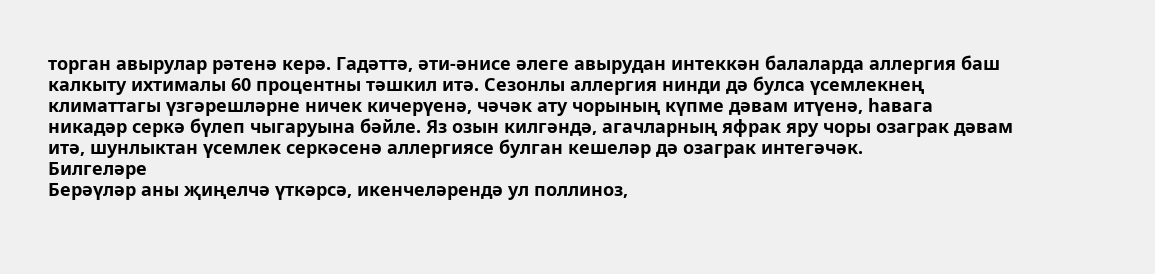торган авырулар рәтенә керә. Гадәттә, әти-әнисе әлеге авырудан интеккән балаларда аллергия баш калкыту ихтималы 60 процентны тәшкил итә. Сезонлы аллергия нинди дә булса үсемлекнең климаттагы үзгәрешләрне ничек кичерүенә, чәчәк ату чорының күпме дәвам итүенә, һавага никадәр серкә бүлеп чыгаруына бәйле. Яз озын килгәндә, агачларның яфрак яру чоры озаграк дәвам итә, шунлыктан үсемлек серкәсенә аллергиясе булган кешеләр дә озаграк интегәчәк.
Билгеләре
Берәүләр аны җиңелчә үткәрсә, икенчеләрендә ул поллиноз,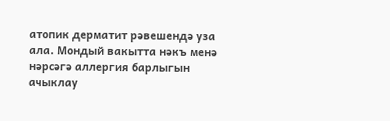атопик дерматит рәвешендә уза ала. Мондый вакытта нәкъ менә нәрсәгә аллергия барлыгын ачыклау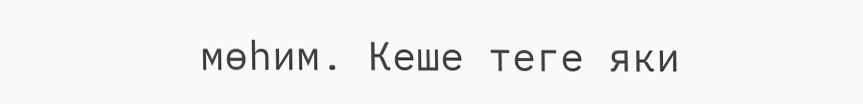мөһим. Кеше теге яки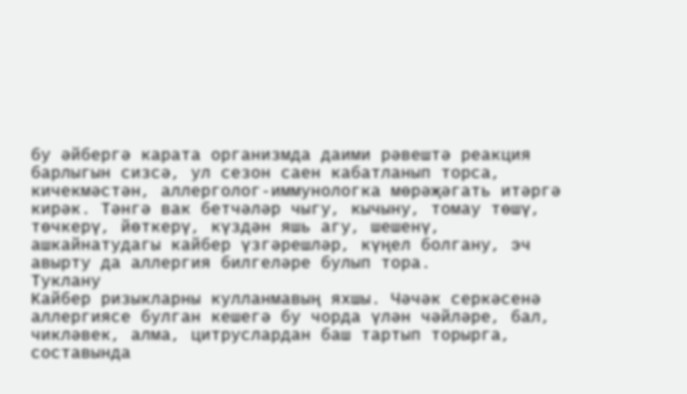бу әйбергә карата организмда даими рәвештә реакция барлыгын сизсә, ул сезон саен кабатланып торса, кичекмәстән, аллерголог-иммунологка мөрәҗәгать итәргә кирәк. Тәнгә вак бетчәләр чыгу, кычыну, томау төшү, төчкерү, йөткерү, күздән яшь агу, шешенү, ашкайнатудагы кайбер үзгәрешләр, күңел болгану, эч авырту да аллергия билгеләре булып тора.
Туклану
Кайбер ризыкларны кулланмавың яхшы. Чәчәк серкәсенә аллергиясе булган кешегә бу чорда үлән чәйләре, бал, чикләвек, алма, цитруслардан баш тартып торырга, составында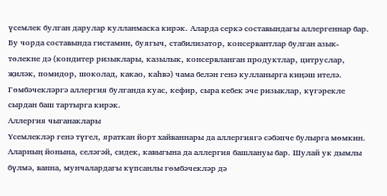үсемлек булган дарулар кулланмаска кирәк. Аларда серкә составындагы аллергеннар бар. Бу чорда составында гистамин, буягыч, стабилизатор, консервантлар булган азык-төлекне дә (кондитер ризыклары, казылык, консервланган продуктлар, цитруслар, җиләк, помидор, шоколад, какао, каһвә) чама белән генә кулланырга киңәш ителә. Гөмбәчекләргә аллергия булганда куас, кефир, сыра кебек әче ризыклар, күгәрекле сырдан баш тартырга кирәк.
Аллергия чыганаклары
Үсемлекләр генә түгел, яраткан йорт хайваннары да аллергиягә сәбәпче булырга мөмкин. Аларның йонына, селәгәй, сидек, кавыгына да аллергия башлануы бар. Шулай ук дымлы бүлмә, ванна, мунчалардагы күпсанлы гөмбәчекләр дә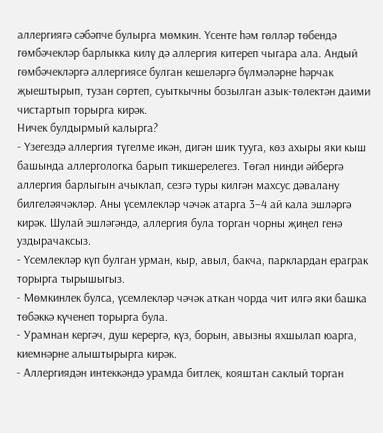аллергиягә сәбәпче булырга мөмкин. Үсенте һәм гөлләр төбендә гөмбәчекләр барлыкка килү дә аллергия китереп чыгара ала. Андый гөмбәчекләргә аллергиясе булган кешеләргә бүлмәләрне һәрчак җыештырып, тузан сөртеп, суыткычны бозылган азык-төлектән даими чистартып торырга кирәк.
Ничек булдырмый калырга?
- Үзегездә аллергия түгелме икән, дигән шик тууга, көз ахыры яки кыш башында аллергологка барып тикшерелегез. Төгәл нинди әйбергә аллергия барлыгын ачыклап, сезгә туры килгән махсус дәвалану билгеләячәкләр. Аны үсемлекләр чәчәк атарга 3–4 ай кала эшләргә кирәк. Шулай эшләгәндә, аллергия була торган чорны җиңел генә уздырачаксыз.
- Үсемлекләр күп булган урман, кыр, авыл, бакча, парклардан ераграк торырга тырышыгыз.
- Мөмкинлек булса, үсемлекләр чәчәк аткан чорда чит илгә яки башка төбәккә күченеп торырга була.
- Урамнан кергәч, душ керергә, күз, борын, авызны яхшылап юарга, киемнәрне алыштырырга кирәк.
- Аллергиядән интеккәндә урамда битлек, кояштан саклый торган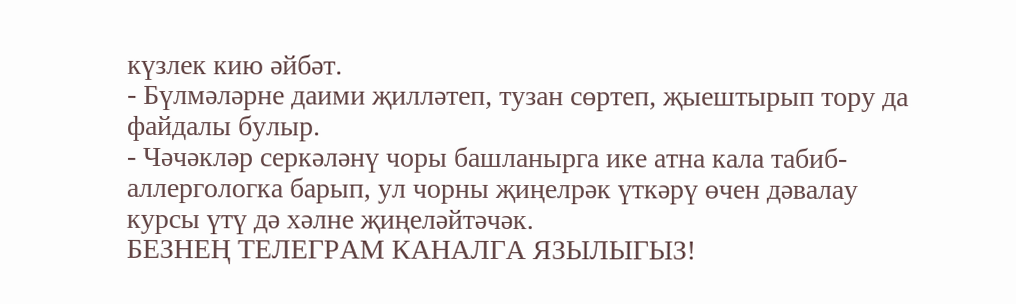күзлек кию әйбәт.
- Бүлмәләрне даими җилләтеп, тузан сөртеп, җыештырып тору да файдалы булыр.
- Чәчәкләр серкәләнү чоры башланырга ике атна кала табиб-аллергологка барып, ул чорны җиңелрәк үткәрү өчен дәвалау курсы үтү дә хәлне җиңеләйтәчәк.
БЕЗНЕҢ ТЕЛЕГРАМ КАНАЛГА ЯЗЫЛЫГЫЗ!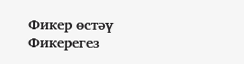Фикер өстәү
Фикерегез